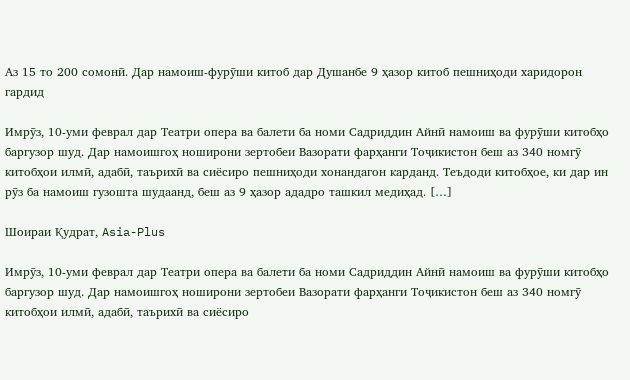Аз 15 то 200 сомонӣ. Дар намоиш-фурӯши китоб дар Душанбе 9 ҳазор китоб пешниҳоди харидорон гардид

Имрӯз, 10-уми феврал дар Театри опера ва балети ба номи Садриддин Айнӣ намоиш ва фурӯши китобҳо баргузор шуд. Дар намоишгоҳ ноширони зертобеи Вазорати фарҳанги Тоҷикистон беш аз 340 номгӯ китобҳои илмӣ, адабӣ, таърихӣ ва сиёсиро пешниҳоди хонандагон карданд. Теъдоди китобҳое, ки дар ин рӯз ба намоиш гузошта шудаанд, беш аз 9 ҳазор ададро ташкил медиҳад. […]

Шоираи Қудрат, Asia-Plus

Имрӯз, 10-уми феврал дар Театри опера ва балети ба номи Садриддин Айнӣ намоиш ва фурӯши китобҳо баргузор шуд. Дар намоишгоҳ ноширони зертобеи Вазорати фарҳанги Тоҷикистон беш аз 340 номгӯ китобҳои илмӣ, адабӣ, таърихӣ ва сиёсиро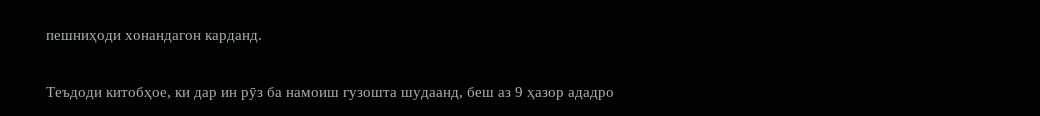пешниҳоди хонандагон карданд.

Теъдоди китобҳое, ки дар ин рӯз ба намоиш гузошта шудаанд, беш аз 9 ҳазор ададро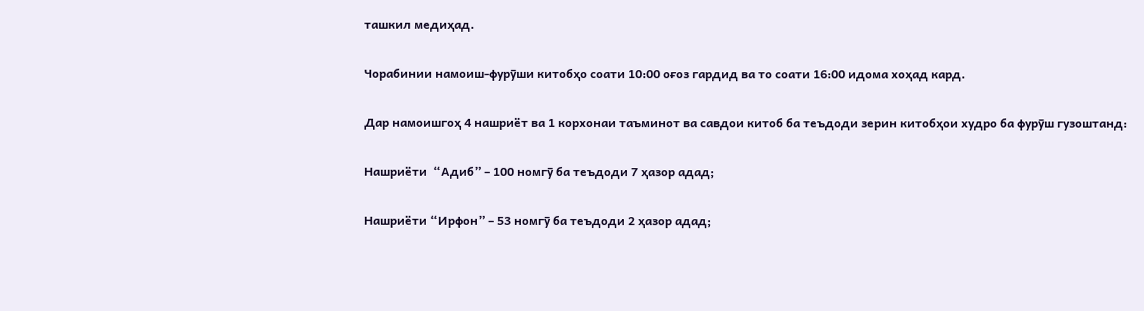ташкил медиҳад.

Чорабинии намоиш-фурӯши китобҳо соати 10:00 оғоз гардид ва то соати 16:00 идома хоҳад кард.

Дар намоишгоҳ 4 нашриёт ва 1 корхонаи таъминот ва савдои китоб ба теъдоди зерин китобҳои худро ба фурӯш гузоштанд:

Нашриёти  “Адиб” – 100 номгӯ ба теъдоди 7 ҳазор адад;

Нашриёти “Ирфон” – 53 номгӯ ба теъдоди 2 ҳазор адад;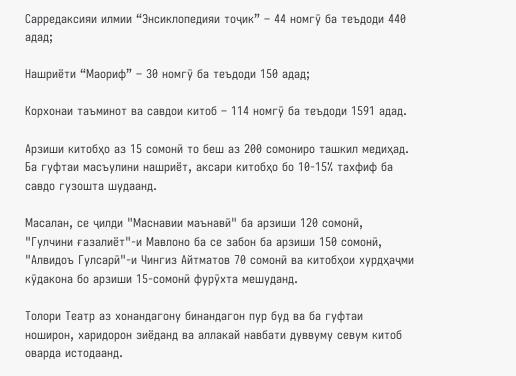Сарредаксияи илмии “Энсиклопедияи тоҷик” – 44 номгӯ ба теъдоди 440 адад;

Нашриёти “Маориф” – 30 номгӯ ба теъдоди 150 адад;

Корхонаи таъминот ва савдои китоб – 114 номгӯ ба теъдоди 1591 адад.

Арзиши китобҳо аз 15 сомонӣ то беш аз 200 сомониро ташкил медиҳад. Ба гуфтаи масъулини нашриёт, аксари китобҳо бо 10-15% тахфиф ба савдо гузошта шудаанд.

Масалан, се ҷилди "Маснавии маънавӣ" ба арзиши 120 сомонӣ, "Гулчини ғазалиёт"-и Мавлоно ба се забон ба арзиши 150 сомонӣ, "Алвидоъ Гулсарӣ"-и Чингиз Айтматов 70 сомонӣ ва китобҳои хурдҳаҷми кӯдакона бо арзиши 15-сомонӣ фурӯхта мешуданд.

Толори Театр аз хонандагону бинандагон пур буд ва ба гуфтаи ноширон, харидорон зиёданд ва аллакай навбати дуввуму севум китоб оварда истодаанд.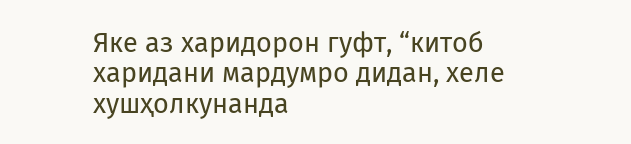Яке аз харидорон гуфт, “китоб харидани мардумро дидан, хеле хушҳолкунанда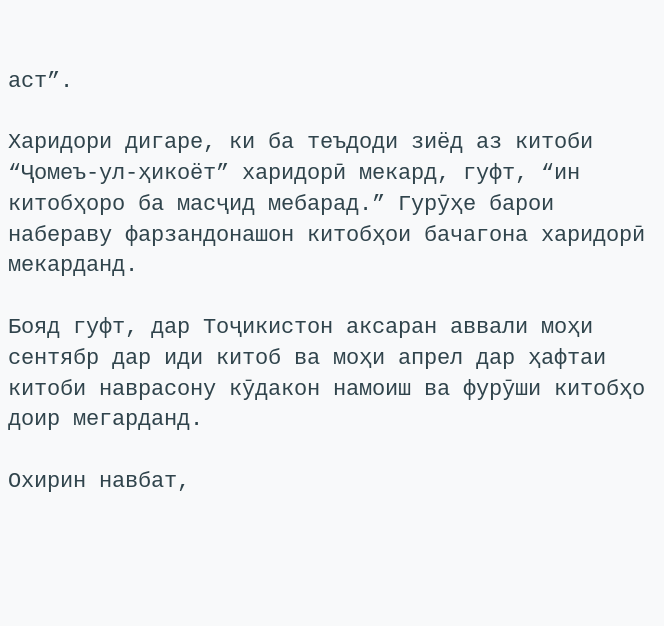аст”.

Харидори дигаре, ки ба теъдоди зиёд аз китоби “Ҷомеъ-ул-ҳикоёт” харидорӣ мекард, гуфт, “ин китобҳоро ба масҷид мебарад.” Гурӯҳе барои набераву фарзандонашон китобҳои бачагона харидорӣ мекарданд.

Бояд гуфт, дар Тоҷикистон аксаран аввали моҳи сентябр дар иди китоб ва моҳи апрел дар ҳафтаи китоби наврасону кӯдакон намоиш ва фурӯши китобҳо доир мегарданд.

Охирин навбат,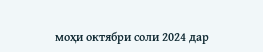моҳи октябри соли 2024 дар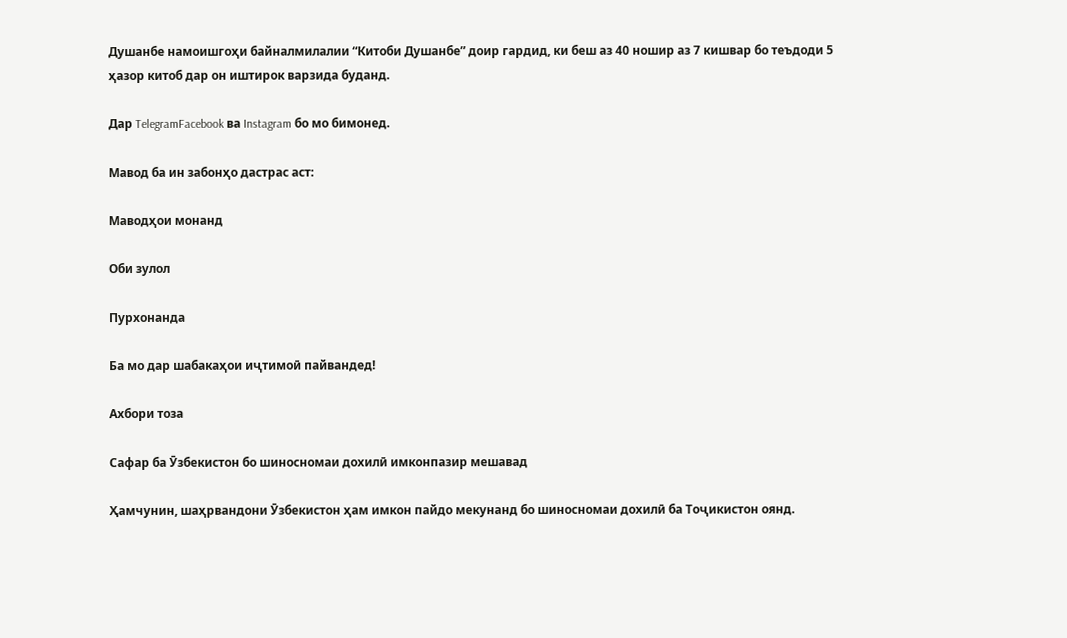Душанбе намоишгоҳи байналмилалии “Китоби Душанбе” доир гардид, ки беш аз 40 ношир аз 7 кишвар бо теъдоди 5 ҳазор китоб дар он иштирок варзида буданд.

Дар TelegramFacebook ва Instagram бо мо бимонед.

Мавод ба ин забонҳо дастрас аст:

Маводҳои монанд

Оби зулол

Пурхонанда

Ба мо дар шабакаҳои иҷтимоӣ пайвандед!

Ахбори тоза

Сафар ба Ӯзбекистон бо шиносномаи дохилӣ имконпазир мешавад

Ҳамчунин, шаҳрвандони Ӯзбекистон ҳам имкон пайдо мекунанд бо шиносномаи дохилӣ ба Тоҷикистон оянд.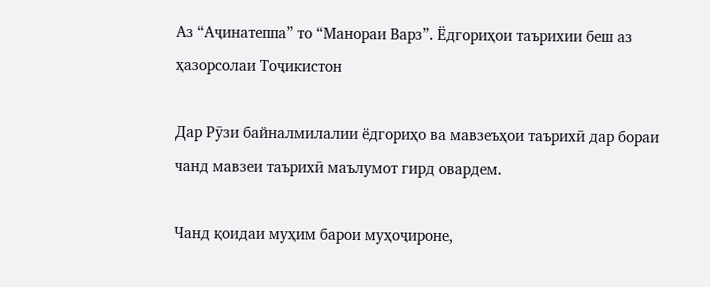Аз “Аҷинатеппа” то “Манораи Варз”. Ёдгориҳои таърихии беш аз ҳазорсолаи Тоҷикистон

Дар Рӯзи байналмилалии ёдгориҳо ва мавзеъҳои таърихӣ дар бораи чанд мавзеи таърихӣ маълумот гирд овардем.

Чанд қоидаи муҳим барои муҳоҷироне,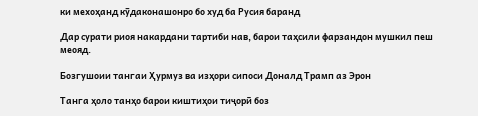ки мехоҳанд кӯдаконашонро бо худ ба Русия баранд

Дар сурати риоя накардани тартиби нав, барои таҳсили фарзандон мушкил пеш меояд.

Бозгушоии тангаи Ҳурмуз ва изҳори сипоси Доналд Трамп аз Эрон

Танга ҳоло танҳо барои киштиҳои тиҷорӣ боз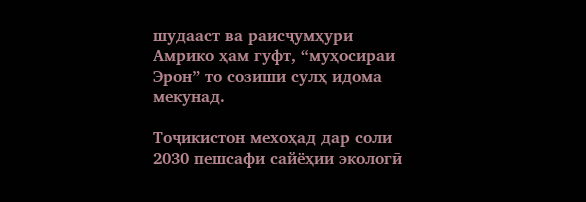шудааст ва раисҷумҳури Амрико ҳам гуфт, “муҳосираи Эрон” то созиши сулҳ идома мекунад.

Тоҷикистон мехоҳад дар соли 2030 пешсафи сайёҳии экологӣ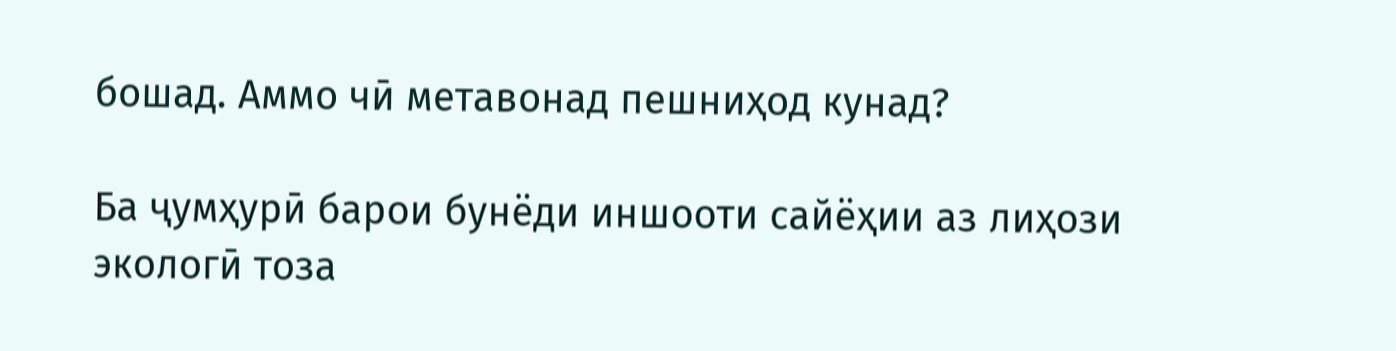бошад. Аммо чӣ метавонад пешниҳод кунад?

Ба ҷумҳурӣ барои бунёди иншооти сайёҳии аз лиҳози экологӣ тоза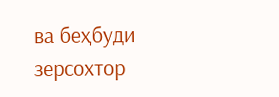ва беҳбуди зерсохтор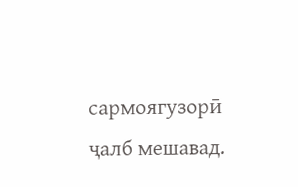сармоягузорӣ ҷалб мешавад.